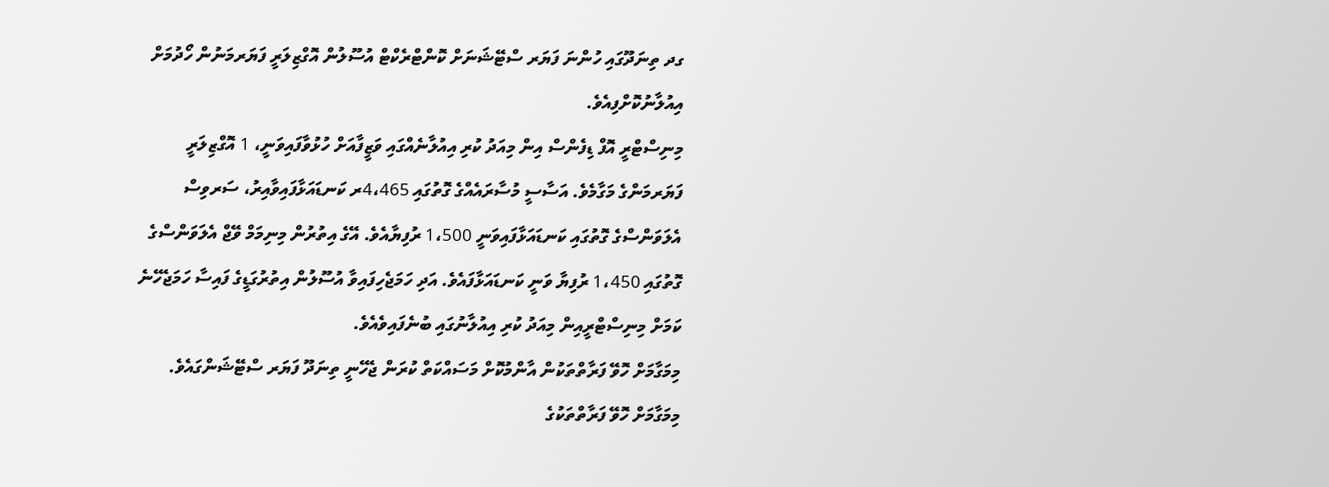ގދ ތިނަދޫގައި ހުންނަ ފަޔަރ ސްޓޭޝަނަށް ކޮންޓްރެކްޓް އުސޫލުން އޮގްޒިލަރީ ފަޔަރމަނުން ހޯދުމަށް އިއުލާނުކޮށްފިއެވެ.
މިނިސްޓްރީ އޮފް ޑިފެންސް އިން މިއަދު ކުރި އިއުލާނެއްގައި ވަޒީފާއަށް ހުޅުވާފައިވަނީ، 1 އޮގްޒިލަރީ ފަޔަރމަންގެ މަގާމެވެ. އަސާސީ މުސާރައެއްގެ ގޮތުގައި 4،465ރ ކަނޑައަޅާފައިވާއިރު، ސަރވިސް އެލަވަންސްގެ ގޮތުގައި ކަނޑައަޅާފައިވަނީ 1،500 ރުފިޔާއެވެ. އޭގެ އިތުރުން މިނިމަމް ވޭޖް އެލަވަންސްގެ ގޮތުގައި 1،450 ރުފިޔާ ވަނީ ކަނޑައަޅާފައެވެ. އަދި ހަމަޖެހިފައިވާ އުސޫލުން އިތުރުގަޑީގެ ފައިސާ ހަމަޖެހޭނެ ކަމަށް މިނިސްޓްރީއިން މިއަދު ކުރި އިއުލާނުގައި ބުނެފައިވެއެވެ.
މިމަގާމަށް ހޮވޭ ފަރާތްތަކުން އާންމުކޮށް މަސައްކަތް ކުރަން ޖެހޭނީ ތިނަދޫ ފަޔަރ ސްޓޭޝަންގައެވެ. މިމަގާމަށް ހޮވޭ ފަރާތްތަކުގެ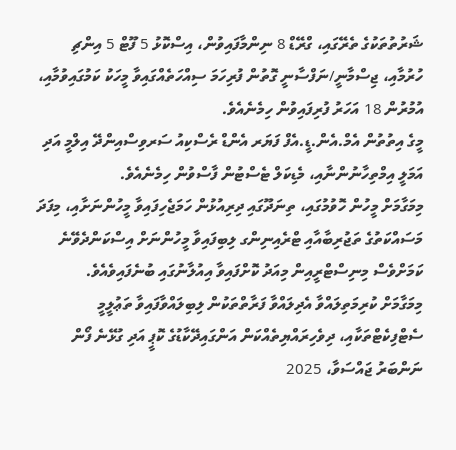ޝަރުތުތަކުގެ ތެރޭގައި، ގްރޭޑް 8 ނިންމާފައިވުން، އިސްކޮޅު 5 ފޫޓް 5 އިންޗި ހުރުމާއި، ޖިސްމާނީ/ނަފްސާނީ ގޮތުން ފުރިހަމަ ސިއްހަތެއްގައިވާ މީހަކު ކަމުގައިވުމާއި، އުމުރުން 18 އަހަރު ފުރިފައިވުން ހިމެނެއެވެ.
މީގެ އިތުތުން އެމް.އެން.ޑީ.އެފް ފަޔަރ އެންޑް ރެސްކިއު ސަރވިސްއިންދޭ އިލްމީ އަދި އަމަލީ އިމްތިހާނުންނާއި، މެޑިކަލް ޓެސްޓުން ފާސްވުން ހިމެނެއެވެ.
މިމަގާމަށް މީހުން ހޮވުމުގައި، ތިނަދޫގައި ދިރިއުޅުން ހަމަޖެހިފައިވާ މީހުންނަށާއި، މިފަދަ މަސައްކަތުގެ ތަޖުރިބާއާއި ޓްރެއިނިންގ ލިބިފައިވާ މީހުންނަށް އިސްކަންދެވޭނެ ކަމަށްވެސް މިނިސްޓްރީއިން މިއަދު ކޮށްފައިވާ އިއުލާނުގައި ބުނެފައިވެއެވެ.
މިމަގާމަށް ކުރިމަތިލައްވާ އެދިލައްވާ ފަރާތްތަކުން ލިބިލައްވާފައިވާ ތަޢުލީމީ ސެޓްފިކެޓްތަކާއި، ދިވެހިރައްޔިތެއްކަން އަންގައިދޭކާޑުގެ ކޮޕީ އަދި ގުޅޭނެ ފޯން ނަންބަރު ޖައްސަވާ، 2025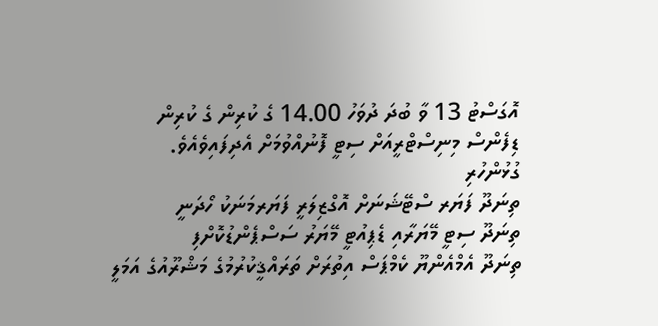އޮގަސްޓު 13 ވާ ބުދަ ދުވަހު 14.00 ގެ ކުރިން ގެ ކުރިން ޑިފެންސް މިނިސްޓްރީއަށް ސިޓީ ފޮނުއްވުމަށް އެދިފައިވެއެވެ.
ގުޅުންހުރި
ތިނަދޫ ފަޔަރ ސްޓޭޝަނަށް އޮގްޒިލަރީ ފަޔަރމަނަކު ހޯދަނީ
ތިނަދޫ ސިޓީ މޭޔަރާއި ޑެޕިއުޓީ މޭޔަރު ސަސްޕެންޑުކޮށްފި
ތިނަދޫ އެމްއެންޔޫ ކެމްޕަސް އިތުރަށް ތަރައްޤީކުރުމުގެ މަޝްރޫއުގެ އަމަލީ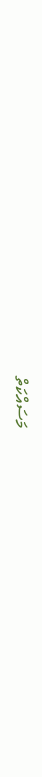މަސައްކަތް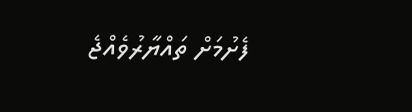ފެށުމަށް ތައްޔާރުވެއްޖެ